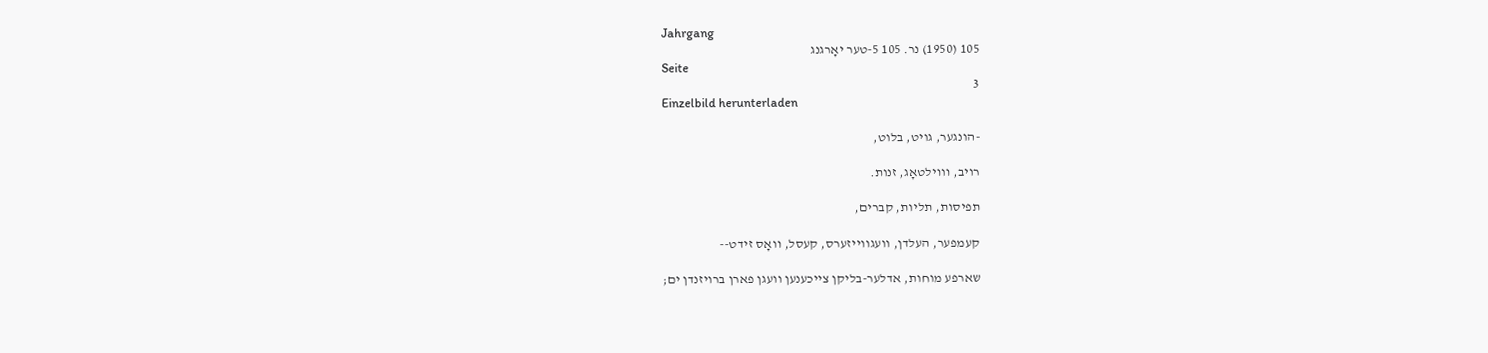Jahrgang
105 (1950) נר. 105 5-טער יאָרגנג
Seite
3
Einzelbild herunterladen

-הונגער, גויט, בלוט,

רויב, װױלטאָג, זנות.

תפיסות, תליות, קברים,

קעמפער, העלדן, וועגווייזערס, קעסל, װאָס זידט--

שארפע מוחות, אדלער-בליקן צייכענען וועגן פארן ברויזנדן ים;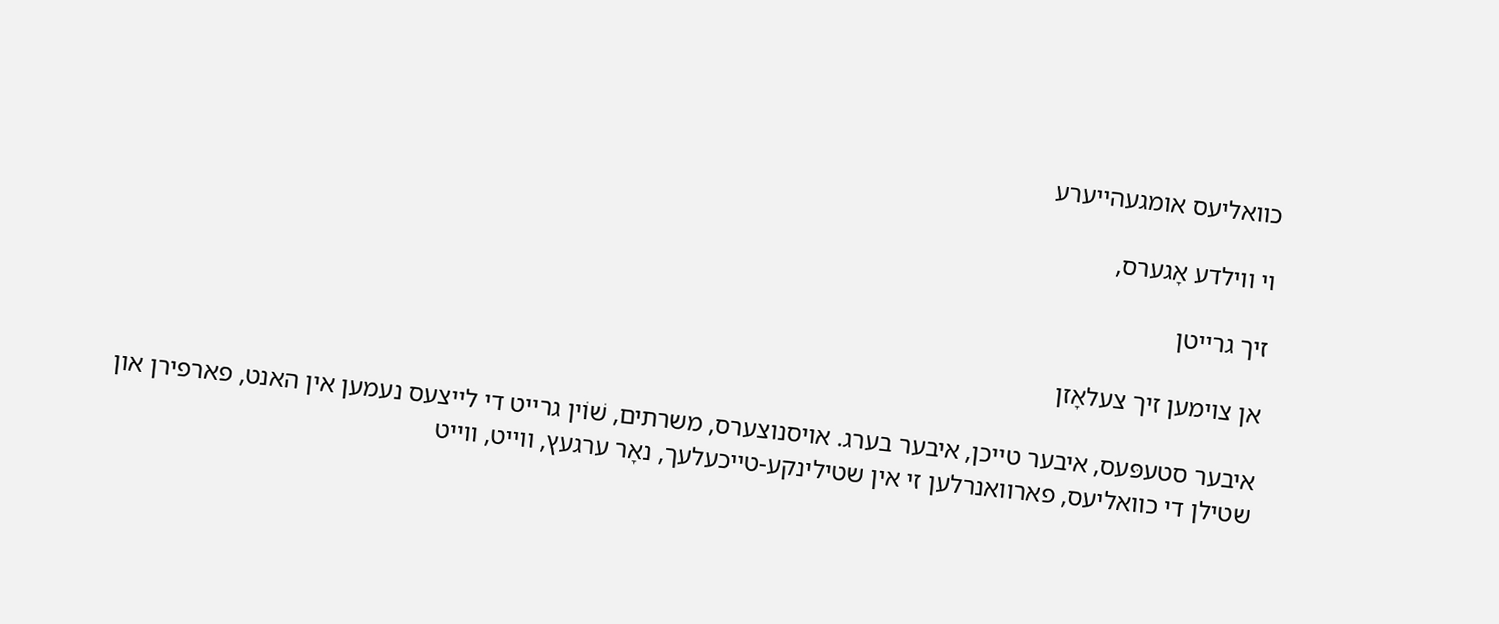כוואליעס אומגעהייערע

וי ווילדע אָגערס,

זיך גרייטן

אן צוימען זיך צעלאָזן

איבער סטעפּעס, איבער טייכן, איבער בערג. אויסנוצערס, משרתים, שׁוֹין גרייט די לייצעס נעמען אין האנט, פארפירן און שטילן די כוואליעס, פארוואנרלען זי אין שטילינקע-טייכעלעך, נאָר ערגעץ, ווייט, ווייט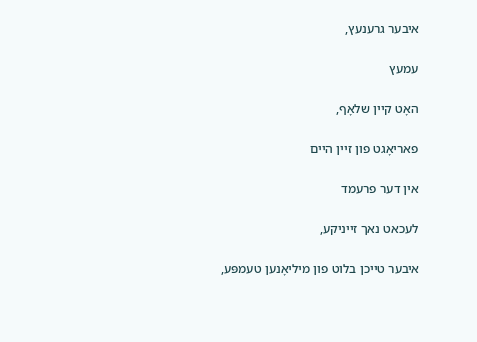איבער גרענעץ,

עמעץ

האָט קיין שלאָף,

פאריאָגט פון זיין היים

אין דער פרעמד

לעכאט נאך זייניקע,

איבער טייכן בלוט פון מיליאָנען טעמפּע,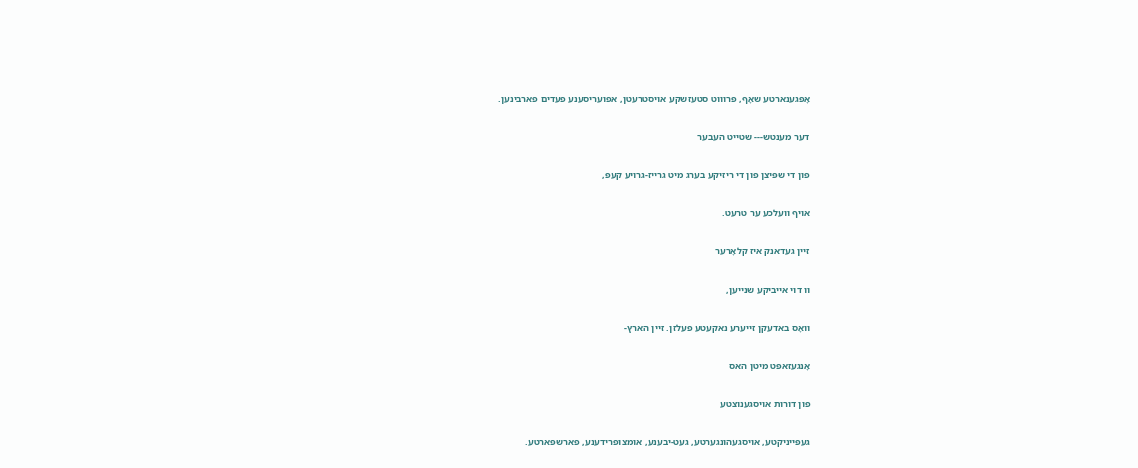אָפּגענארטע שאָף, פּרוווט סטעזשקע אויסטרעטן, אפועריסענע פעדים פארבינען.

דער מענטש--- שטייט העבער

פון די שפּיצן פון די ריזיקע בערג מיט גרייז-גרויע קעפּ,

אויף וועלכע ער טרעט.

זיין געדאנק איז קלאָרער

וו דוי אייביקע שנייען,

װאָס באדעקן זייערע נאקעטע פעלזן. זיין הארץ-

אָנגעזאפּט מיטן האס

פון דורות אויסגענוצטע

געפּייניקטע, אויסגעהונגערטע, געט-יבענע, אומצופרידענע, פארשפּארטע.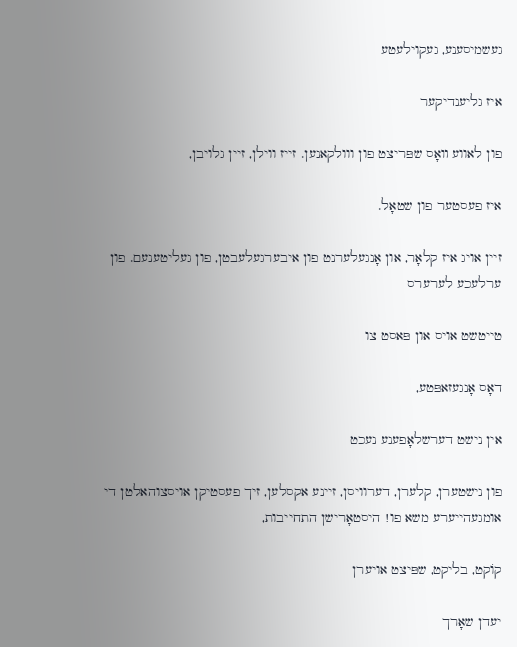געשמיסענע, געקוילעטע

איז גליענדיקער

פון לאווע װאָס שפּריצט פון ווולקאנען. זייז ווילן, זיין גלויבן,

איז פעסטער פון שטאָל.

זיין אויג איז קלאָר, און אָנגעלערנט פון איבערגעלעבטן, פון געליטענעם. פון ערלעכע לערערס

טייטשט אויס און פּאסט צו

דאָס אָנגעזאפּטע,

אין נישט דערשלאָפענע נעכט

פון נישטערן, קלערן, דערוויסן, זיינע אקסלען, זיך פעסטיקן אויסצוהאלטן די אומגעהייערע משא פו! היסטאָרישן התחייבות,

קוֹקט, בליקט, שפּיצט אויערן

יעדן שאָרך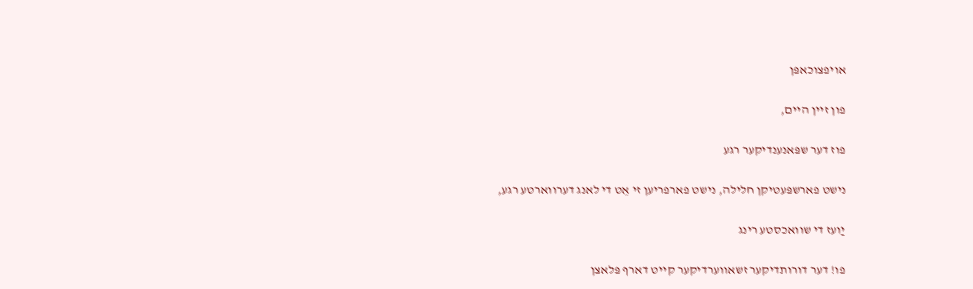אויפצוכאפּן

פון זיין היים,

פוז דער שפּאנענדיקער רגע

נישט פארשפּעטיקן חלילה, נישט פארפריען זי אֵט די לאנג דערווארטע רגע,

יַועז די שוואכסטע רינג

פו! דער דורותדיקער זשאווערדיקער קייט דארף פּלאצן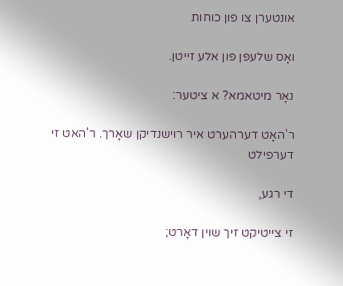אונטערן צו פון כוחות

ואָס שלעפּן פון אלע זייטן.

נאָר מיטאמא? א ציטער:

ר'האָט דערהערט איר רוישנדיקן שאָרך. ר'האט זי דערפילט

די רגע,

זי צייטיקט זיך שוין דאָרט;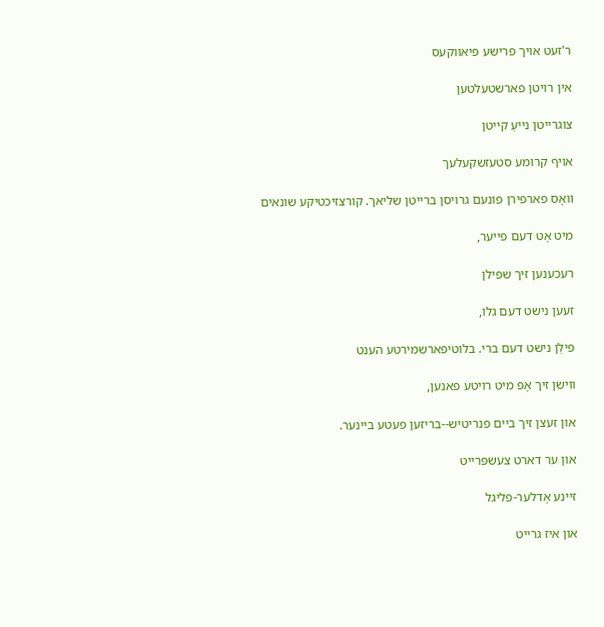ר'זעט אויך פרישע פּיאווקעס

אין רויטן פארשטעלטען

צוגרייטן נייעַ קייטן

אויף קרומע סטעזשקעלעך

װאָס פארפירן פונעם גרויסן ברייטן שליאך. קורצזיכטיקע שונאים

מיט אָט דעם פייער,

רעכענען זיך שפּילן

זעען נישט דעם גלו,

פילַן נישט דעם ברי. בלוטיפארשמירטע הענט

ווישן זיך אָפּ מיט רויטע פאנען,

און זעצן זיך ביים פנריטיש--בריזען פעטע ביינער.

און ער דארט צעשפּרייט

זיינע אָדלער-פליגל

און איז גרייט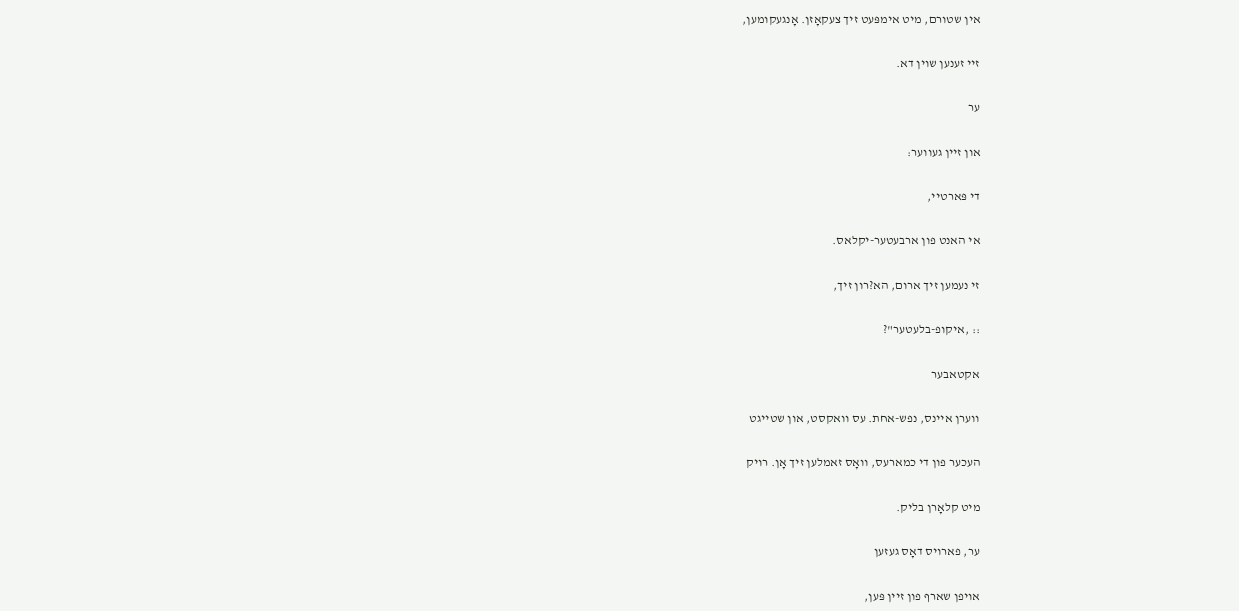אין שטורם, מיט אימפּעט זיך צעקאָזן. אָנגעקומען,

זיי זענען שוין דא.

ער

און זיין געווער:

די פּארטיי,

אי האנט פון ארבעטער-יקלאס.

זי נעמען זיך ארום, הא?רון זיך,

:: ,איקופ-בלעטער"?

אקטאבער

ווערן איינס, נפש-אחת. עס וואקסט, און שטייגט

העכער פון די כמארעס, וואָס זאמלען זיך אָן. רויק

מיט קלאָרן בליק.

ער, פארויס דאָס געזען

אויפן שארף פון זיין פּען,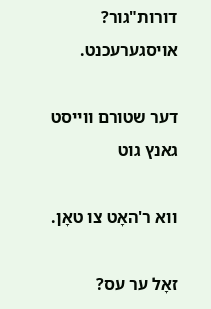דורות"גור? אויסגערעכנט.

דער שטורם ווייסט גאנץ גוט

ווא ר'האָט צו טאָן.

זאָל ער עס?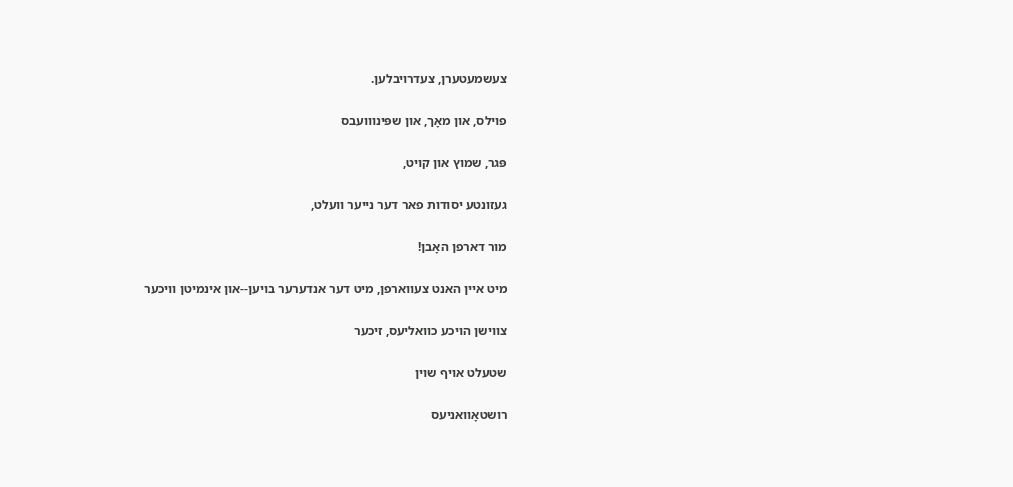צעשמעטערן, צעדרויבלען.

פוילס, און מאָך, און שפּינװועבס

פּגר, שמוץ און קויט,

געזונטע יסודות פאר דער נייער וועלט,

מור דארפן האָבן!

מיט איין האנט צעווארפן, מיט דער אנדערער בויען--און אינמיטן וויכער

צווישן הויכע כוואליעס, זיכער

שטעלט אויף שוין

רושטאָוואניעס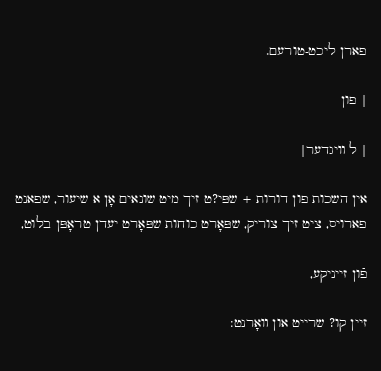פארן ליכט-טורעם.

| פון

| ל װיגדער|

אין השכות פון דורות + שפּי?ט זיך מיט שונאים אָן א שיעור, שפאנט פארויס, ציט זיך צוריק, שפּאָרט כוחות שפּאָרט יעדן טראָפּן בלוט,

פֿון זייניקע,

זיין קו? שרייט און װאָרנט: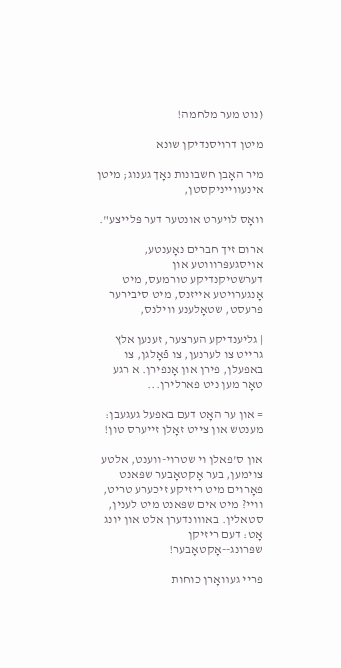(נוט מער מלחמה!

מיטן דרויסנדיקן שונא

מיר האָבן חשבונות נאָך גענוג; מיטן אינעווייניקסטן,

װאָס לויערט אונטער דער פּלייצע".

ארום זיך חברים נאָענטע, אױסגעפּרוווטע און דערשטיקנדיקע טורמעס, מיט אָנגערויטע אייזנס, מיט סיבירער פרעסט, שטאָלענע ווילנס,

| גליענדיקע הערצער, זענען אלץ גרייט צו לערנען, צו פֿאָלגן, צו באפעלן, פירן און אָנפירן. א רגע טאָר מען ניט פארלירן...

= און ער האָט דעם באפעל געגעבן: מענטש און צייט זאָלן זייערס טון!

און ס'פאלן וי שטרוי-ווענט, אלטע צוימען, בער אָקטאָבער שפּאנט פאָרוים מיט ריזיקע זיכערע טריט, וויי? מיט אים שפּאנט מיט לענין, סטאלין. באווונדערן אלט און יונג אָט: דעם ריזיקן שפּרונג--אָקטאָבער!

פריי געװאָרן כוחות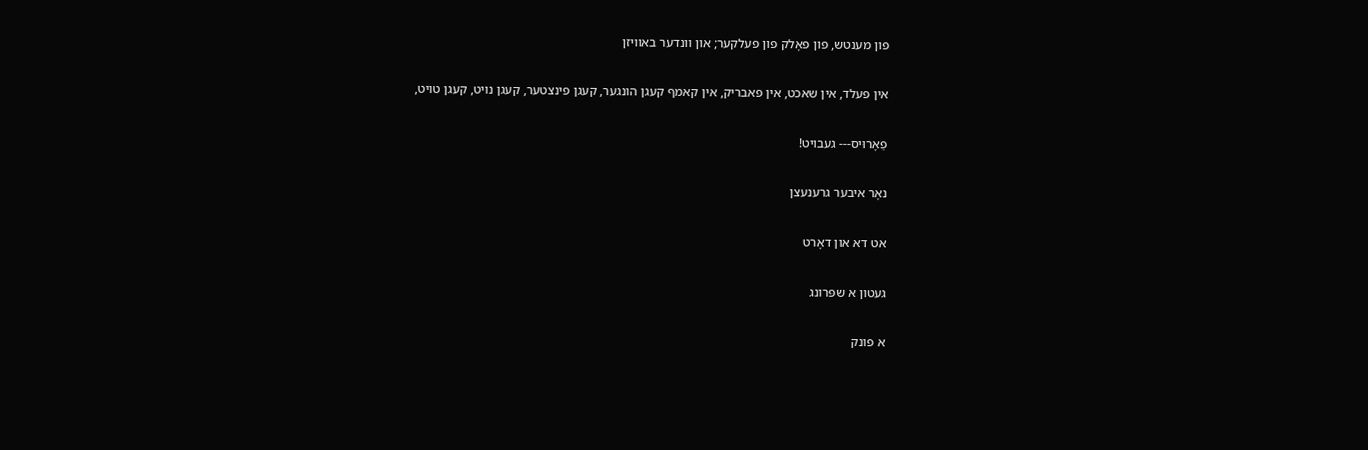פון מענטש, פון פאָלק פון פעלקער; און וונדער באוויזן

אין פעלד, אין שאכט, אין פאבריק, אין קאמף קעגן הונגער, קעגן פינצטער, קעגן נויט, קעגן טויט,

פַאָרוּיס--- געבויט!

נאָר איבער גרענעצן

אט דא און דאָרט

געטון א שפּרונג

א פונק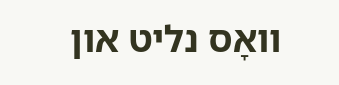װאָס נליט און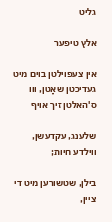גליט

אלץ טיפער

אין צעפוילטן בוים מיט געדיכטן שאָטן, ווו ס'האלטן זיך אויף

שלענג, עקדעשן, ווילדע חיות;

בילן, שטשורען מיט די ציין,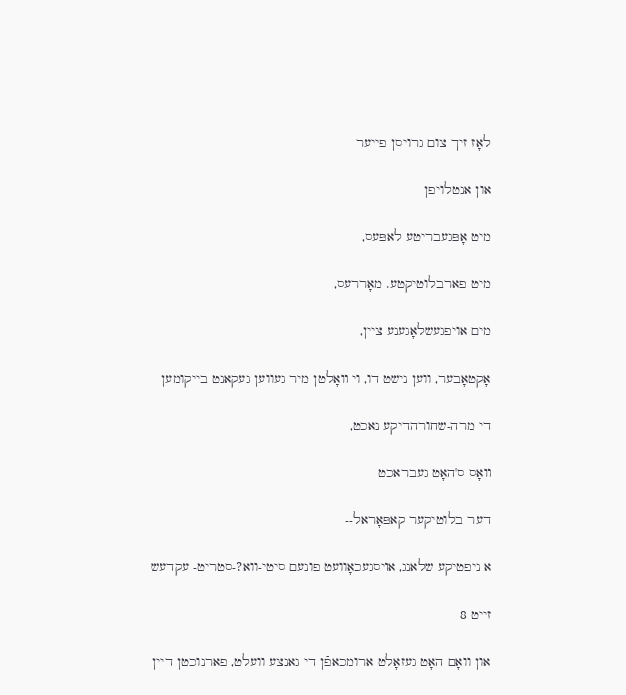לאָז זיך צום גרויסן פייער

און אנטלויפן

מיט אָפּגעבריטע לאפּעס,

מיט פארבלוטיקטע. מאָררעס,

מים אויפגעשלאָגענע ציין,

אָקטאָבער, ווען נישט דו, וי װאָלטן מיר געווען געקאנט בייקומען

די מרה-שחורהדיקע נאכט,

װאָס ס'האָט געבראכט

דער בלוטיקער קאפּאָראל--

א ניפטיקע שלאנג, אױסגעכאָוועט פונעם סיטי-ווא?-סטריט- עקדעש

זייט 8

און וואָם האָט געזאָלט ארומכאפֿן די גאנצע וועלט, פארנוכטן דיין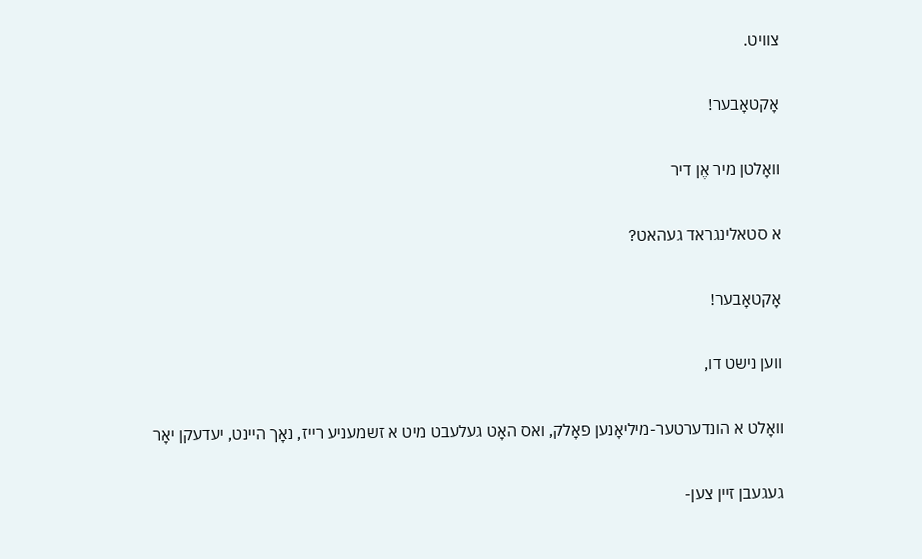צוויט.

אָקטאָבער!

װאָלטן מיר אֶן דיר

א סטאלינגראד געהאט?

אָקטאָבער!

ווען נישט דו,

װאָלט א הונדערטער-מיליאָנען פאָלק, ואס האָט געלעבט מיט א זשמעניע רייז, נאָך היינט, יעדעקן יאָר

געגעבן זיין צען-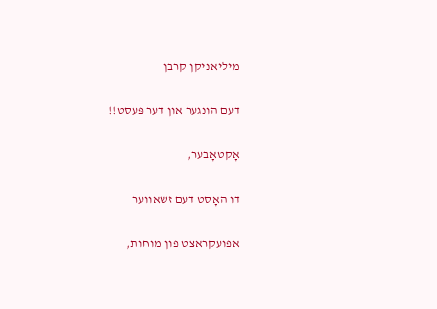מיליאניקן קרבן

דעם הונגער און דער פּעסט!!

אָקטאָבער,

דו האָסט דעם זשאווער

אפועקראצט פון מוחות,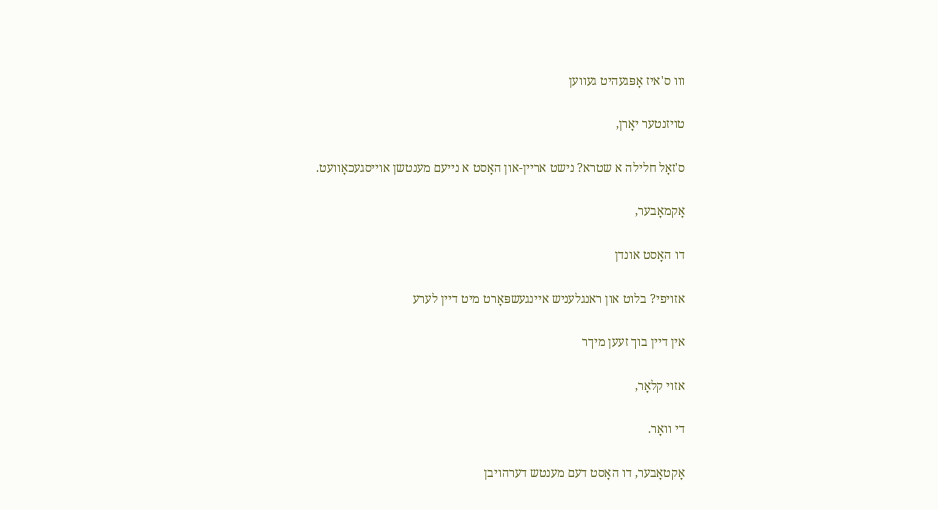ווו ס'איז אָפּגעהיט געווען

טויזנטער יאָרן,

ס'זאָל חלילה א שטרא? נישט אריין-און האָסט א נייעם מענטשן אױיסגעכאָוועט.

אָקמאָבער,

דו האָסט אונדן

אזויפי? בלוט און ראנגלעניש איינגעשפּאָרט מיט דיין לערע

אין דיין בוך זעען מיךר

אזוי קלאָר,

די װאָר.

אָקטאָבער, דו האָסט דעם מענטש דערהויבן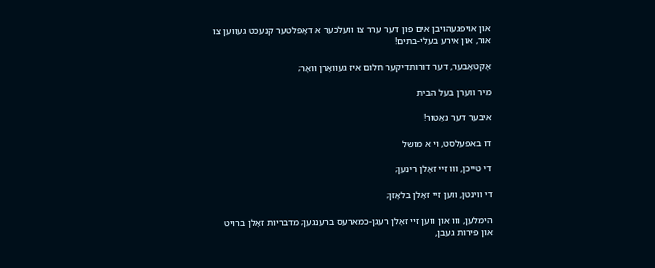און אויפגעהויבן אים פון דער ערר צו וועלכער א דאָפּלטער קנעכט געווען צו אור, און אירע בעלי-בתים!

אָקטאָבער, דער דורותדיקער חלום איז געװאָרן װאָר;

מיר ווערן בעל הבית

איבער דער נאַטור!

דו באפעלסט, וי א מושל

די טייכן, ווו זיי זאָלן רינען;

די ווינטן, ווען זיי זאָלן בלאָזן;

הימלען, ווו און ווען זיי זאָלן רעגן-כמארעס ברענגען; מדבריות זאָלן ברויט און פּירות געבן,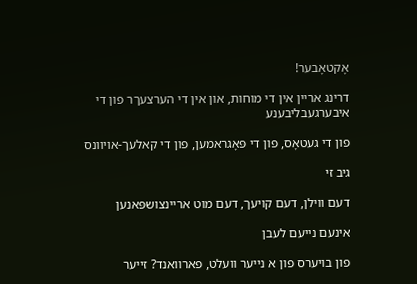אָקטאָבער!

דרינג אריין אין די מוחות, און אין די הערצעךר פון די איבערגעבליבענע

פון די געטאָס, פון די פּאָגראמען, פון די קאלעך-אויוונס

גיב זי

דעם ווילן, דעם קויעך, דעם מוט אריינצושפּאנען

אינעם נייעם לעבן

פון בויערס פון א נייער וועלט, פארוואנד? זייער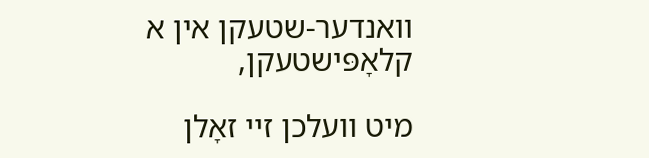וואנדער-שטעקן אין א קלאָפּישטעקן,

מיט וועלכן זיי זאָלן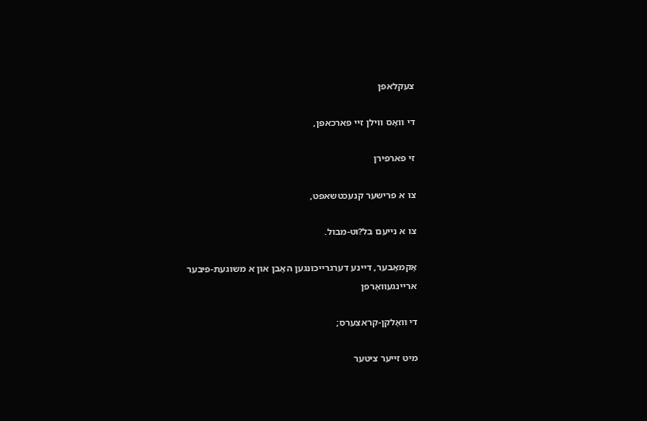צעקלאפּן

די וואָס ווילן זיי פארכאפּן,

זי פארפירן

צו א פרישער קנעכטשאפט,

צו א נייעם בל?וט-מבול.

אָקמאָבער, דיינע דערגרייכונגען האָבן און א משוגעת-פיבער אריינגעוואָרפן

די װאָלקן-קראצערס;

מיט זייער ציטער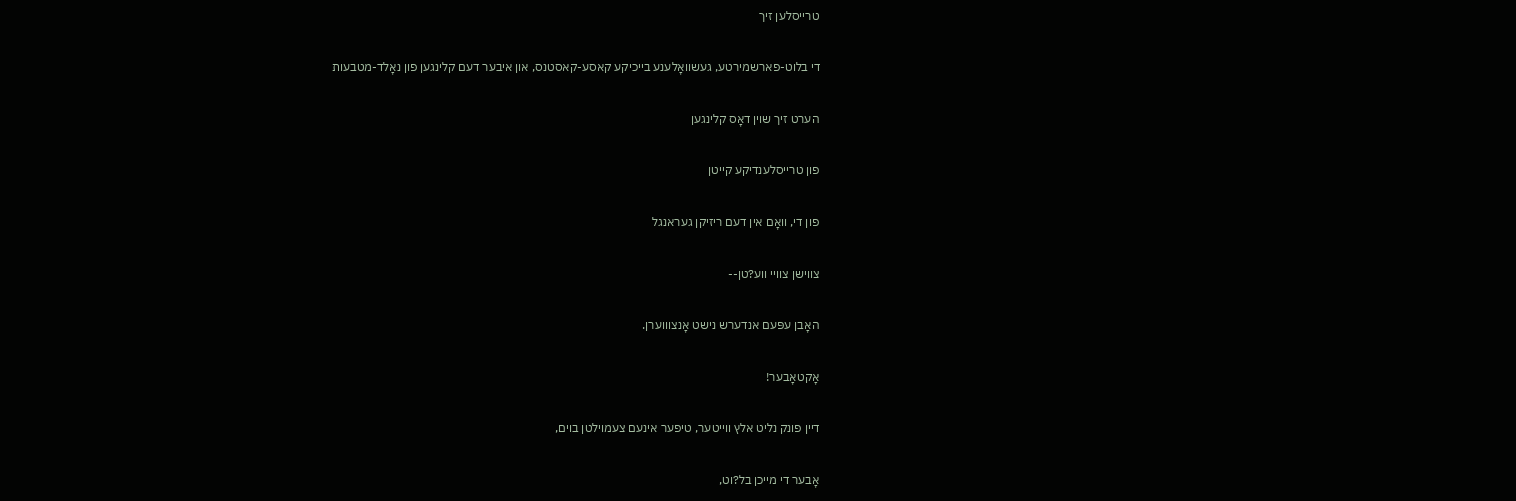טרייסלען זיך

די בלוט-פארשמירטע, געשוואָלענע בייכיקע קאסע-קאסטנס, און איבער דעם קלינגען פון נאָלד-מטבעות

הערט זיך שוין דאָס קלינגען

פון טרייסלענדיקע קייטן

פון די, וואָם אין דעם ריזיקן געראנגל

צווישן צוויי ווע?טן--

האָבן עפּעם אנדערש נישט אָנצוווערן.

אָקטאָבער!

דיין פונק נליט אלץ ווייטער, טיפער אינעם צעמוילטן בוים,

אָבער די מייכן בל?וט,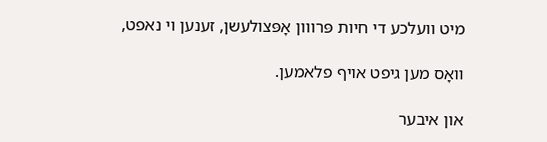מיט וועלכע די חיות פּרווון אָפּצולעשן, זענען וי נאפט,

װאָס מען גיפט אויף פלאמען.

און איבער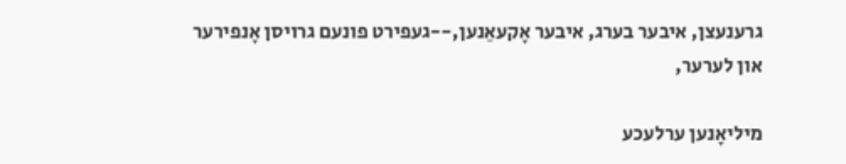גרענעצן, איבער בערג, איבער אָקעאַנען,--געפירט פונעם גרויסן אָנפירער און לערער,

מיליאָנען ערלעכע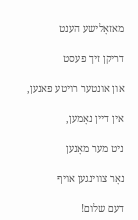מאזאָלישע הענט

דריקן זיך פעסט

און אונטער רויטע פאנען,

אין דיין נאָמען,

ניט מער מאָנען

נאָר צווינגען אויף

דעם שלום!